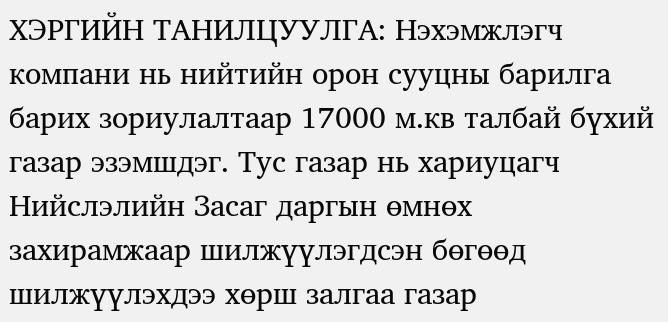ХЭРГИЙН ТАНИЛЦУУЛГА: Нэхэмжлэгч компани нь нийтийн орон сууцны барилга барих зориулалтаар 17000 м.кв талбай бүхий газар эзэмшдэг. Тус газар нь хариуцагч Нийслэлийн Засаг даргын өмнөх захирамжаар шилжүүлэгдсэн бөгөөд шилжүүлэхдээ хөрш залгаа газар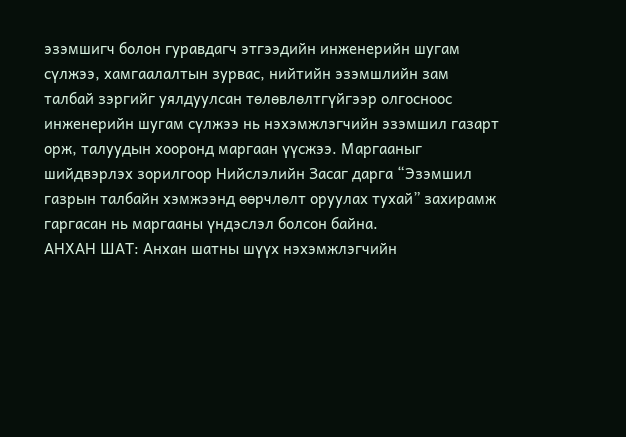эзэмшигч болон гуравдагч этгээдийн инженерийн шугам сүлжээ, хамгаалалтын зурвас, нийтийн эзэмшлийн зам талбай зэргийг уялдуулсан төлөвлөлтгүйгээр олгосноос инженерийн шугам сүлжээ нь нэхэмжлэгчийн эзэмшил газарт орж, талуудын хооронд маргаан үүсжээ. Маргааныг шийдвэрлэх зорилгоор Нийслэлийн Засаг дарга “Эзэмшил газрын талбайн хэмжээнд өөрчлөлт оруулах тухай” захирамж гаргасан нь маргааны үндэслэл болсон байна.
АНХАН ШАТ: Анхан шатны шүүх нэхэмжлэгчийн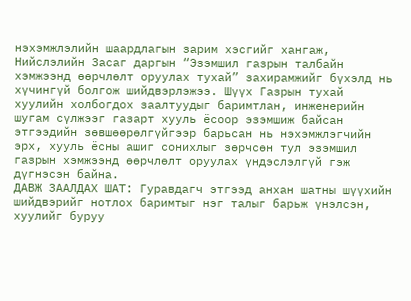нэхэмжлэлийн шаардлагын зарим хэсгийг хангаж, Нийслэлийн Засаг даргын “Эзэмшил газрын талбайн хэмжээнд өөрчлөлт оруулах тухай” захирамжийг бүхэлд нь хүчингүй болгож шийдвэрлэжээ. Шүүх Газрын тухай хуулийн холбогдох заалтуудыг баримтлан, инженерийн шугам сүлжээг газарт хууль ёсоор эзэмшиж байсан этгээдийн зөвшөөрөлгүйгээр барьсан нь нэхэмжлэгчийн эрх, хууль ёсны ашиг сонихлыг зөрчсөн тул эзэмшил газрын хэмжээнд өөрчлөлт оруулах үндэслэлгүй гэж дүгнэсэн байна.
ДАВЖ ЗААЛДАХ ШАТ: Гуравдагч этгээд анхан шатны шүүхийн шийдвэрийг нотлох баримтыг нэг талыг барьж үнэлсэн, хуулийг буруу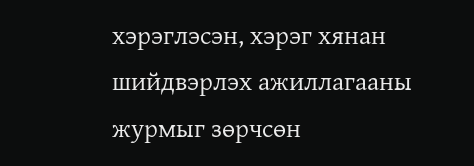хэрэглэсэн, хэрэг хянан шийдвэрлэх ажиллагааны журмыг зөрчсөн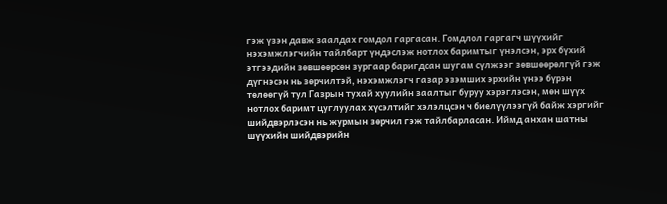гэж үзэн давж заалдах гомдол гаргасан. Гомдлол гаргагч шүүхийг нэхэмжлэгчийн тайлбарт үндэслэж нотлох баримтыг үнэлсэн, эрх бүхий этгээдийн зөвшөөрсөн зургаар баригдсан шугам сүлжээг зөвшөөрөлгүй гэж дүгнэсэн нь зөрчилтэй, нэхэмжлэгч газар эзэмших эрхийн үнээ бүрэн төлөөгүй тул Газрын тухай хуулийн заалтыг буруу хэрэглэсэн, мөн шүүх нотлох баримт цуглуулах хүсэлтийг хэлэлцсэн ч биелүүлээгүй байж хэргийг шийдвэрлэсэн нь журмын зөрчил гэж тайлбарласан. Иймд анхан шатны шүүхийн шийдвэрийн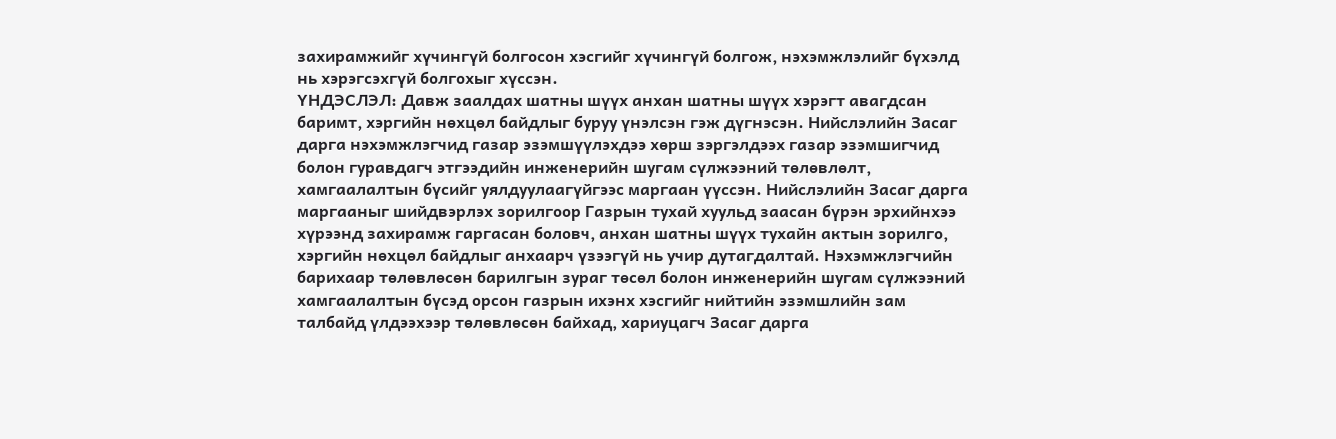захирамжийг хүчингүй болгосон хэсгийг хүчингүй болгож, нэхэмжлэлийг бүхэлд нь хэрэгсэхгүй болгохыг хүссэн.
ҮНДЭСЛЭЛ: Давж заалдах шатны шүүх анхан шатны шүүх хэрэгт авагдсан баримт, хэргийн нөхцөл байдлыг буруу үнэлсэн гэж дүгнэсэн. Нийслэлийн Засаг дарга нэхэмжлэгчид газар эзэмшүүлэхдээ хөрш зэргэлдээх газар эзэмшигчид болон гуравдагч этгээдийн инженерийн шугам сүлжээний төлөвлөлт, хамгаалалтын бүсийг уялдуулаагүйгээс маргаан үүссэн. Нийслэлийн Засаг дарга маргааныг шийдвэрлэх зорилгоор Газрын тухай хуульд заасан бүрэн эрхийнхээ хүрээнд захирамж гаргасан боловч, анхан шатны шүүх тухайн актын зорилго, хэргийн нөхцөл байдлыг анхаарч үзээгүй нь учир дутагдалтай. Нэхэмжлэгчийн барихаар төлөвлөсөн барилгын зураг төсөл болон инженерийн шугам сүлжээний хамгаалалтын бүсэд орсон газрын ихэнх хэсгийг нийтийн эзэмшлийн зам талбайд үлдээхээр төлөвлөсөн байхад, хариуцагч Засаг дарга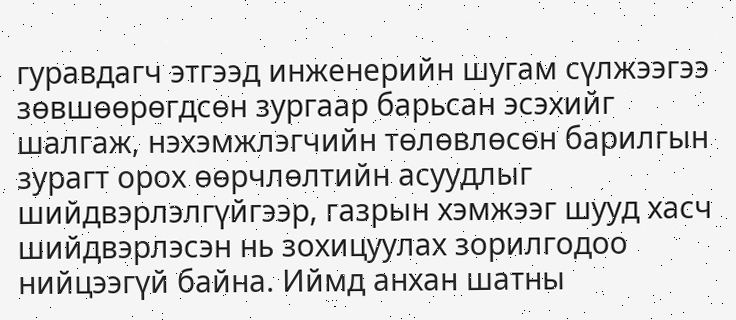гуравдагч этгээд инженерийн шугам сүлжээгээ зөвшөөрөгдсөн зургаар барьсан эсэхийг шалгаж, нэхэмжлэгчийн төлөвлөсөн барилгын зурагт орох өөрчлөлтийн асуудлыг шийдвэрлэлгүйгээр, газрын хэмжээг шууд хасч шийдвэрлэсэн нь зохицуулах зорилгодоо нийцээгүй байна. Иймд анхан шатны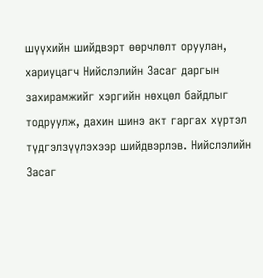шүүхийн шийдвэрт өөрчлөлт оруулан, хариуцагч Нийслэлийн Засаг даргын захирамжийг хэргийн нөхцөл байдлыг тодруулж, дахин шинэ акт гаргах хүртэл түдгэлзүүлэхээр шийдвэрлэв. Нийслэлийн Засаг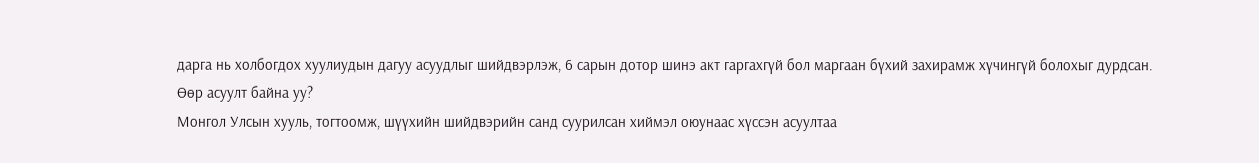дарга нь холбогдох хуулиудын дагуу асуудлыг шийдвэрлэж, 6 сарын дотор шинэ акт гаргахгүй бол маргаан бүхий захирамж хүчингүй болохыг дурдсан.
Өөр асуулт байна уу?
Монгол Улсын хууль, тогтоомж, шүүхийн шийдвэрийн санд суурилсан хиймэл оюунаас хүссэн асуултаа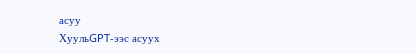асуу
ХуульGPT-ээс асуух